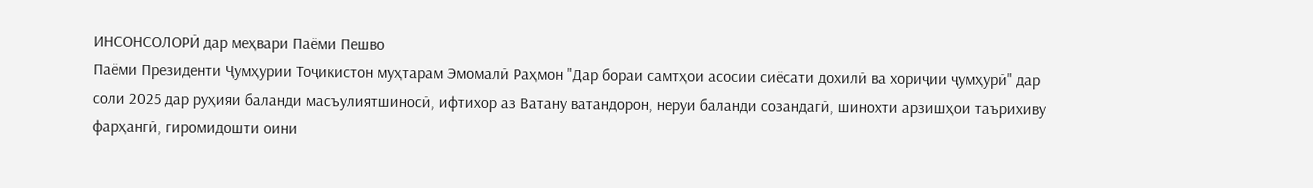ИНСОНСОЛОРӢ дар меҳвари Паёми Пешво
Паёми Президенти Ҷумҳурии Тоҷикистон муҳтарам Эмомалӣ Раҳмон "Дар бораи самтҳои асосии сиёсати дохилӣ ва хориҷии ҷумҳурӣ" дар соли 2025 дар руҳияи баланди масъулиятшиносӣ, ифтихор аз Ватану ватандорон, неруи баланди созандагӣ, шинохти арзишҳои таърихиву фарҳангӣ, гиромидошти оини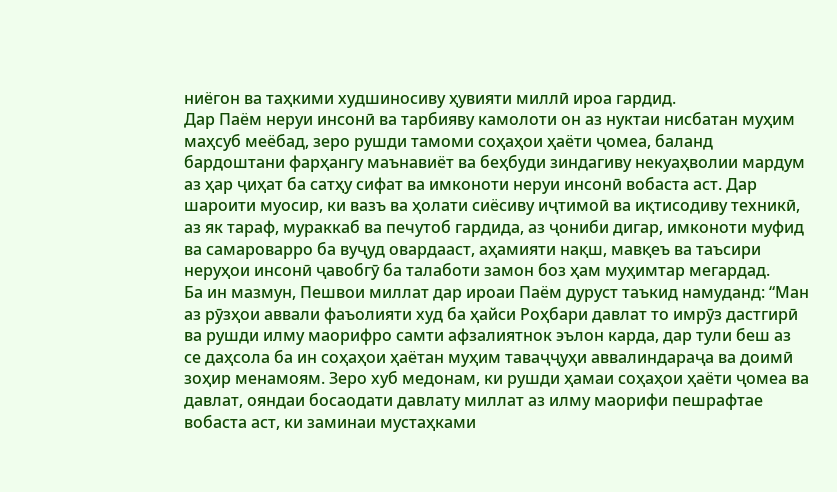ниёгон ва таҳкими худшиносиву ҳувияти миллӣ ироа гардид.
Дар Паём неруи инсонӣ ва тарбияву камолоти он аз нуктаи нисбатан муҳим маҳсуб меёбад, зеро рушди тамоми соҳаҳои ҳаёти ҷомеа, баланд бардоштани фарҳангу маънавиёт ва беҳбуди зиндагиву некуаҳволии мардум аз ҳар ҷиҳат ба сатҳу сифат ва имконоти неруи инсонӣ вобаста аст. Дар шароити муосир, ки вазъ ва ҳолати сиёсиву иҷтимоӣ ва иқтисодиву техникӣ, аз як тараф, мураккаб ва печутоб гардида, аз ҷониби дигар, имконоти муфид ва самароварро ба вуҷуд овардааст, аҳамияти нақш, мавқеъ ва таъсири неруҳои инсонӣ ҷавобгӯ ба талаботи замон боз ҳам муҳимтар мегардад.
Ба ин мазмун, Пешвои миллат дар ироаи Паём дуруст таъкид намуданд: “Ман аз рӯзҳои аввали фаъолияти худ ба ҳайси Роҳбари давлат то имрӯз дастгирӣ ва рушди илму маорифро самти афзалиятнок эълон карда, дар тули беш аз се даҳсола ба ин соҳаҳои ҳаётан муҳим таваҷҷуҳи аввалиндараҷа ва доимӣ зоҳир менамоям. Зеро хуб медонам, ки рушди ҳамаи соҳаҳои ҳаёти ҷомеа ва давлат, ояндаи босаодати давлату миллат аз илму маорифи пешрафтае вобаста аст, ки заминаи мустаҳками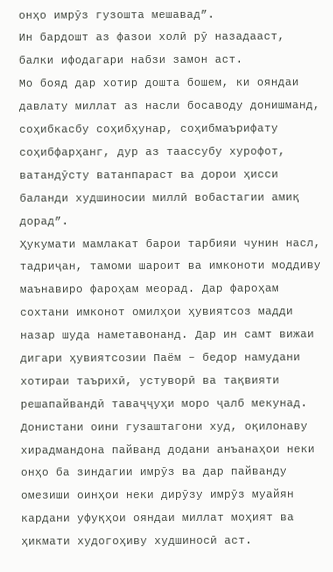онҳо имрӯз гузошта мешавад”.
Ин бардошт аз фазои холӣ рӯ назадааст, балки ифодагари набзи замон аст.
Мо бояд дар хотир дошта бошем, ки ояндаи давлату миллат аз насли босаводу донишманд, соҳибкасбу соҳибҳунар, соҳибмаърифату соҳибфарҳанг, дур аз таассубу хурофот, ватандӯсту ватанпараст ва дорои ҳисси баланди худшиносии миллӣ вобастагии амиқ дорад”.
Ҳукумати мамлакат барои тарбияи чунин насл, тадриҷан, тамоми шароит ва имконоти моддиву маънавиро фароҳам меорад. Дар фароҳам сохтани имконот омилҳои ҳувиятсоз мадди назар шуда наметавонанд. Дар ин самт вижаи дигари ҳувиятсозии Паём – бедор намудани хотираи таърихӣ, устуворӣ ва тақвияти решапайвандӣ таваҷҷуҳи моро ҷалб мекунад. Донистани оини гузаштагони худ, оқилонаву хирадмандона пайванд додани анъанаҳои неки онҳо ба зиндагии имрӯз ва дар пайванду омезиши оинҳои неки дирӯзу имрӯз муайян кардани уфуқҳои ояндаи миллат моҳият ва ҳикмати худогоҳиву худшиносӣ аст.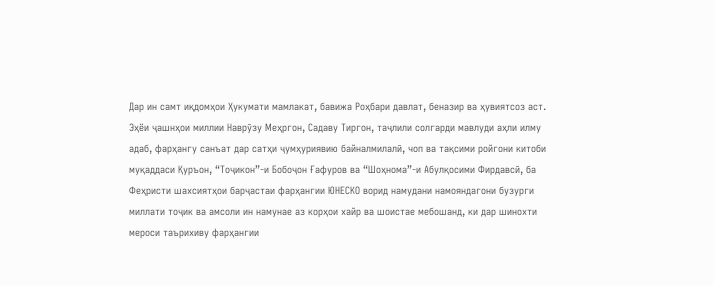Дар ин самт иқдомҳои Ҳукумати мамлакат, бавижа Роҳбари давлат, беназир ва ҳувиятсоз аст. Эҳёи ҷашнҳои миллии Наврӯзу Меҳргон, Садаву Тиргон, таҷлили солгарди мавлуди аҳли илму адаб, фарҳангу санъат дар сатҳи ҷумҳуриявию байналмилалӣ, чоп ва тақсими ройгони китоби муқаддаси Қуръон, “Тоҷикон”-и Бобоҷон Ғафуров ва “Шоҳнома”-и Абулқосими Фирдавсӣ, ба Феҳристи шахсиятҳои барҷастаи фарҳангии ЮНЕСКО ворид намудани намояндагони бузурги миллати тоҷик ва амсоли ин намунае аз корҳои хайр ва шоистае мебошанд, ки дар шинохти мероси таърихиву фарҳангии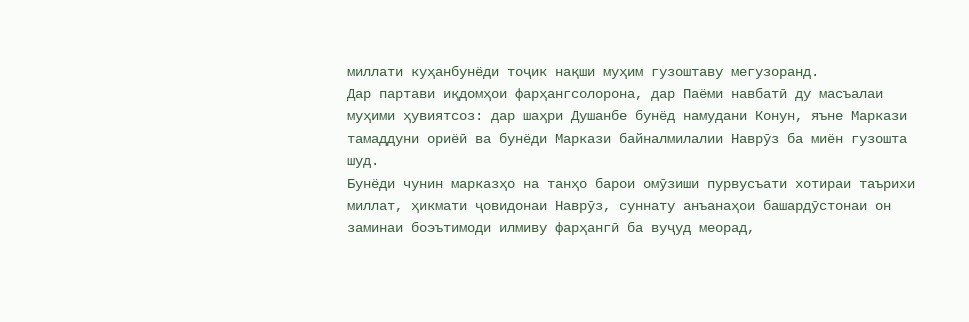миллати куҳанбунёди тоҷик нақши муҳим гузоштаву мегузоранд.
Дар партави иқдомҳои фарҳангсолорона, дар Паёми навбатӣ ду масъалаи муҳими ҳувиятсоз: дар шаҳри Душанбе бунёд намудани Конун, яъне Маркази тамаддуни ориёӣ ва бунёди Маркази байналмилалии Наврӯз ба миён гузошта шуд.
Бунёди чунин марказҳо на танҳо барои омӯзиши пурвусъати хотираи таърихи миллат, ҳикмати ҷовидонаи Наврӯз, суннату анъанаҳои башардӯстонаи он заминаи боэътимоди илмиву фарҳангӣ ба вуҷуд меорад,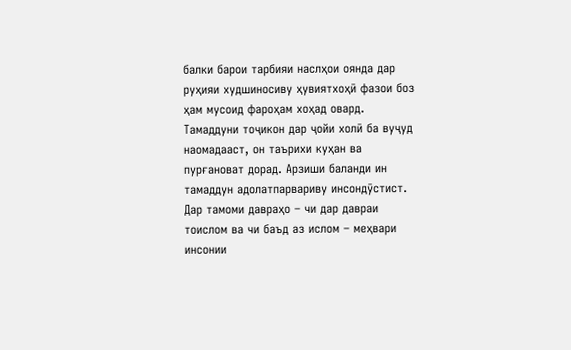балки барои тарбияи наслҳои оянда дар руҳияи худшиносиву ҳувиятхоҳӣ фазои боз ҳам мусоид фароҳам хоҳад овард. Тамаддуни тоҷикон дар ҷойи холӣ ба вуҷуд наомадааст, он таърихи куҳан ва пурғановат дорад. Арзиши баланди ин тамаддун адолатпарвариву инсондӯстист. Дар тамоми давраҳо – чи дар давраи тоислом ва чи баъд аз ислом – меҳвари инсонии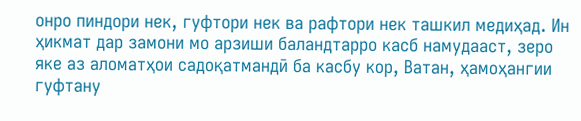онро пиндори нек, гуфтори нек ва рафтори нек ташкил медиҳад. Ин ҳикмат дар замони мо арзиши баландтарро касб намудааст, зеро яке аз аломатҳои садоқатмандӣ ба касбу кор, Ватан, ҳамоҳангии гуфтану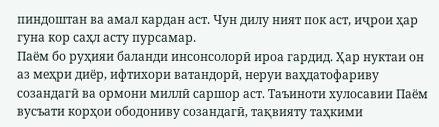пиндоштан ва амал кардан аст. Чун дилу ният пок аст, иҷрои ҳар гуна кор саҳл асту пурсамар.
Паём бо руҳияи баланди инсонсолорӣ ироа гардид. Ҳар нуктаи он аз меҳри диёр, ифтихори ватандорӣ, неруи ваҳдатофариву созандагӣ ва ормони миллӣ саршор аст. Таъиноти хулосавии Паём вусъати корҳои ободониву созандагӣ, тақвияту таҳкими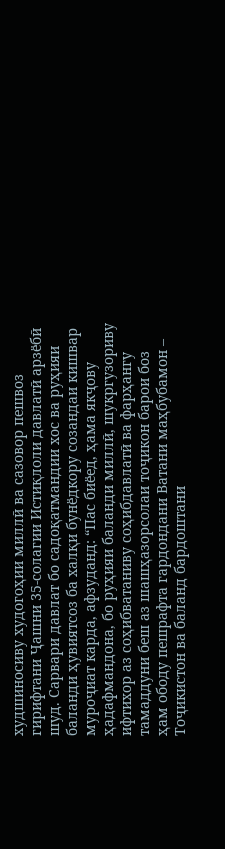худшиносиву худогоҳии миллӣ ва сазовор пешвоз гирифтани Ҷашни 35-солагии Истиқлоли давлатӣ арзёбӣ шуд. Сарвари давлат бо садоқатмандии хос ва руҳияи баланди ҳувиятсоз ба халқи бунёдкору созандаи кишвар муроҷиат карда, афзуданд: “Пас биёед, ҳама якҷову ҳадафмандона, бо руҳияи баланди миллӣ, шукргузориву ифтихор аз соҳибватаниву соҳибдавлатӣ ва фарҳангу тамаддуни беш аз шашҳазорсолаи тоҷикон барои боз ҳам ободу пешрафта гардондани Ватани маҳбубамон – Тоҷикистон ва баланд бардоштани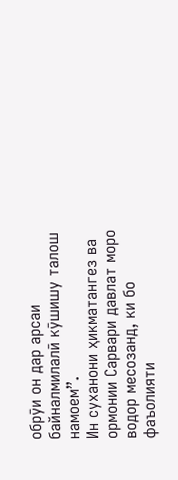обрӯи он дар арсаи байналмилалӣ кӯшишу талош намоем”.
Ин суханони ҳикматангез ва ормонии Сарвари давлат моро водор месозанд, ки бо фаъолияти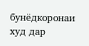бунёдкоронаи худ дар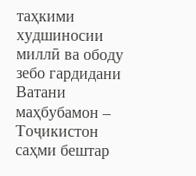таҳкими худшиносии миллӣ ва ободу зебо гардидани Ватани маҳбубамон – Тоҷикистон саҳми бештар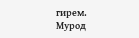гирем.
Мурод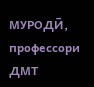МУРОДӢ,
профессори ДМТ